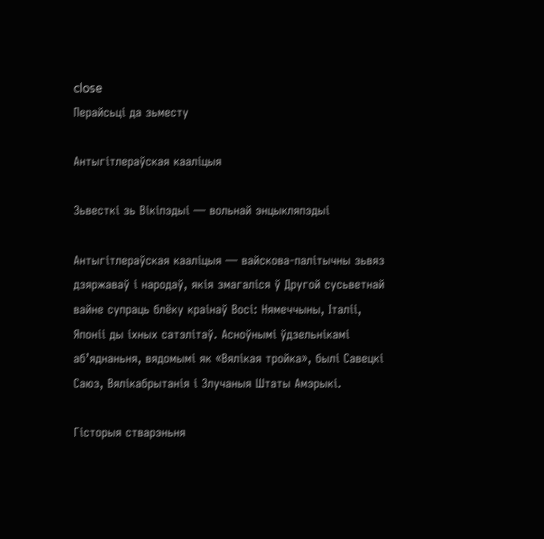close
Перайсьці да зьместу

Антыгітлераўская кааліцыя

Зьвесткі зь Вікіпэдыі — вольнай энцыкляпэдыі

Антыгітлераўская кааліцыя — вайскова-палітычны зьвяз дзяржаваў і народаў, якія змагаліся ў Другой сусьветнай вайне супраць блёку краінаў Восі: Нямеччыны, Італіі, Японіі ды іхных сатэлітаў. Асноўнымі ўдзельнікамі аб’яднаньня, вядомымі як «Вялікая тройка», былі Савецкі Саюз, Вялікабрытанія і Злучаныя Штаты Амэрыкі.

Гiсторыя стварэньня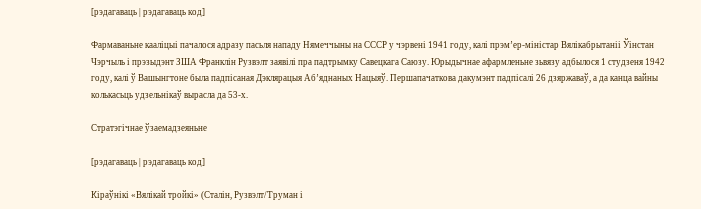[рэдагаваць | рэдагаваць код]

Фармаваньне кааліцыі пачалося адразу пасьля нападу Нямеччыны на СССР у чэрвені 1941 году, калі прэм’ер-міністар Вялікабрытаніі Ўінстан Чэрчыль і прэзыдэнт ЗША Франклін Рузвэлт заявілі пра падтрымку Савецкага Саюзу. Юрыдычнае афармленьне зьвязу адбылося 1 студзеня 1942 году, калі ў Вашынгтоне была падпісаная Дэклярацыя Аб’яднаных Нацыяў. Першапачаткова дакумэнт падпісалі 26 дзяржаваў, а да канца вайны колькасьць удзельнікаў вырасла да 53-х.

Стратэгічнае ўзаемадзеяньне

[рэдагаваць | рэдагаваць код]

Кіраўнікі «Вялікай тройкі» (Сталін, Рузвэлт/Труман і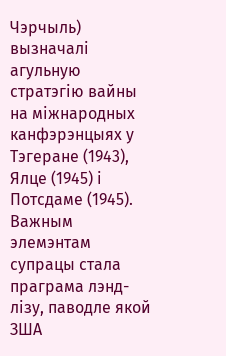Чэрчыль) вызначалі агульную стратэгію вайны на міжнародных канфэрэнцыях у Тэгеране (1943), Ялце (1945) і Потсдаме (1945). Важным элемэнтам супрацы стала праграма лэнд-лізу, паводле якой ЗША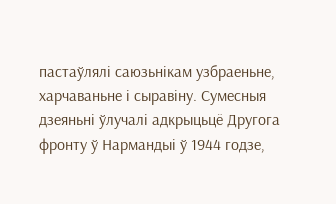пастаўлялі саюзьнікам узбраеньне, харчаваньне і сыравіну. Сумесныя дзеяньні ўлучалі адкрыцьцё Другога фронту ў Нармандыі ў 1944 годзе,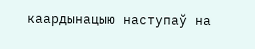каардынацыю наступаў на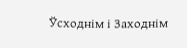Ўсходнім і Заходнім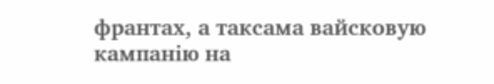франтах, а таксама вайсковую кампанію на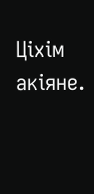Ціхім акіяне.